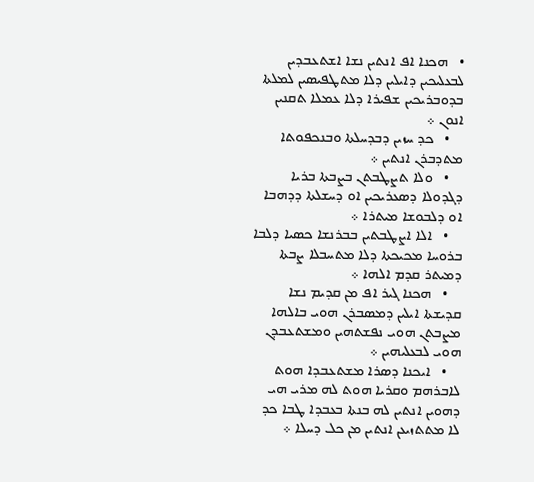•   ܗܟܢܐ ܐܦ ܐܢܬܝܢ ܢܫܐ ܐܫܬܥܒܕܝܢ ܠܒܥܠܝܟܝܢ ܕܐܝܠܝܢ ܕܠܐ ܡܬܛܦܝܤܝܢ ܠܡܠܬܐ ܒܕܘܒܪܝܟܝܢ ܫܦܝܪܐ ܕܠܐ ܥܡܠܐ ܬܩܢܝܢ ܐܢܘܢ ܀
    •   ܟܕ ܚܙܝܢ ܕܒܕܚܠܬܐ ܘܒܢܟܦܘܬܐ ܡܬܕܒܪܢ ܐܢܬܝܢ ܀
    •   ܘܠܐ ܬܨܛܒܬܢ ܒܨܒܬܐ ܒܪܝܐ ܕܓܕܘܠܐ ܕܤܥܪܝܟܝܢ ܐܘ ܕܚܫܠܬܐ ܕܕܗܒܐ ܐܘ ܕܠܒܘܫܐ ܡܝܬܪܐ ܀
    •   ܐܠܐ ܐܨܛܒܬܝܢ ܒܒܪܢܫܐ ܟܤܝܐ ܕܠܒܐ ܒܪܘܚܐ ܡܟܝܟܬܐ ܕܠܐ ܡܬܚܒܠܐ ܨܒܬܐ ܕܡܝܬܪ ܩܕܡ ܐܠܗܐ ܀
    •   ܗܟܢܐ ܓܝܪ ܐܦ ܡܢ ܩܕܝܡ ܢܫܐ ܩܕܝܫܬܐ ܐܝܠܝܢ ܕܡܤܒܪܢ ܗܘܝ ܒܐܠܗܐ ܡܨܒܬܢ ܗܘܝ ܢܦܫܬܗܝܢ ܘܡܫܬܥܒܕܢ ܗܘܝ ܠܒܥܠܝܗܝܢ ܀
    •   ܐܝܟܢܐ ܕܤܪܐ ܡܫܬܥܒܕܐ ܗܘܬ ܠܐܒܪܗܡ ܘܩܪܝܐ ܗܘܬ ܠܗ ܡܪܝ ܗܝ ܕܗܘܝܢ ܐܢܬܝܢ ܠܗ ܒܢܬܐ ܒܥܒܕܐ ܛܒܐ ܟܕ ܠܐ ܡܬܬܙܝܥܢ ܐܢܬܝܢ ܡܢ ܟܠ ܕܚܠܐ ܀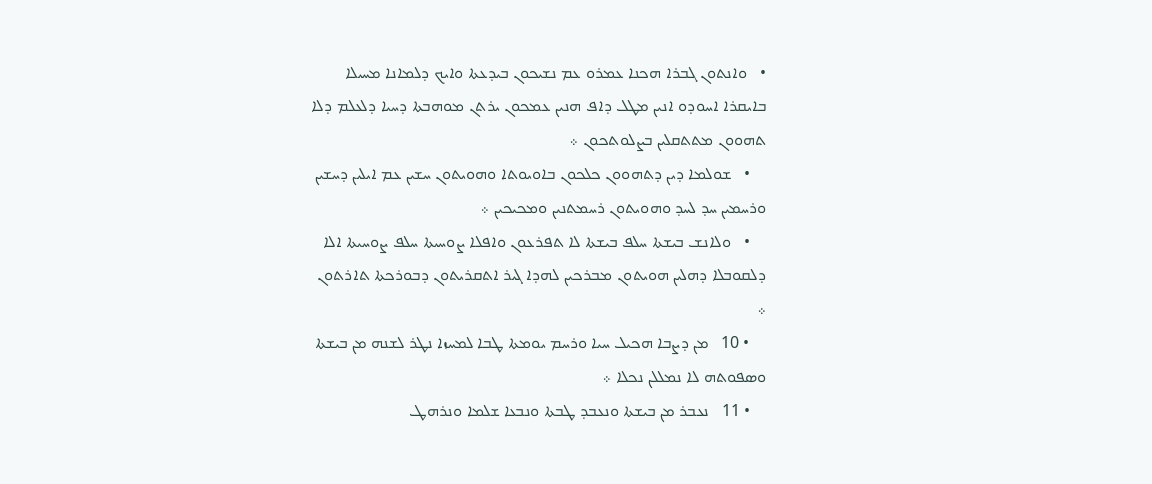•   ܘܐܢܬܘܢ ܓܒܪܐ ܗܟܢܐ ܥܡܪܘ ܥܡ ܢܫܝܟܘܢ ܒܝܕܥܬܐ ܘܐܝܟ ܕܠܡܐܢܐ ܡܚܝܠܐ ܒܐܝܩܪܐ ܐܚܘܕܘ ܐܢܝܢ ܡܛܠ ܕܐܦ ܗܢܝܢ ܥܡܟܘܢ ܝܪܬܢ ܡܘܗܒܬܐ ܕܚܝܐ ܕܠܥܠܡ ܕܠܐ ܬܗܘܘܢ ܡܬܬܩܠܝܢ ܒܨܠܘܬܟܘܢ ܀
    •   ܫܘܠܡܐ ܕܝܢ ܕܬܗܘܘܢ ܟܠܟܘܢ ܒܐܘܝܘܬܐ ܘܗܘܝܬܘܢ ܚܫܝܢ ܥܡ ܐܝܠܝܢ ܕܚܫܝܢ ܘܪܚܡܝܢ ܚܕ ܠܚܕ ܘܗܘܝܬܘܢ ܪܚܡܬܢܝܢ ܘܡܟܝܟܝܢ ܀
    •   ܘܠܐܢܫ ܒܝܫܬܐ ܚܠܦ ܒܝܫܬܐ ܠܐ ܬܦܪܥܘܢ ܘܐܦܠܐ ܨܘܚܝܬܐ ܚܠܦ ܨܘܚܝܬܐ ܐܠܐ ܕܠܩܘܒܠܐ ܕܗܠܝܢ ܗܘܝܬܘܢ ܡܒܪܟܝܢ ܠܗܕܐ ܓܝܪ ܐܬܩܪܝܬܘܢ ܕܒܘܪܟܬܐ ܬܐܪܬܘܢ ܀
    • 10   ܡܢ ܕܨܒܐ ܗܟܝܠ ܚܝܐ ܘܪܚܡ ܝܘܡܬܐ ܛܒܐ ܠܡܚܙܐ ܢܛܪ ܠܫܢܗ ܡܢ ܒܝܫܬܐ ܘܤܦܘܬܗ ܠܐ ܢܡܠܠܢ ܢܟܠܐ ܀
    • 11   ܢܥܒܪ ܡܢ ܒܝܫܬܐ ܘܢܥܒܕ ܛܒܬܐ ܘܢܒܥܐ ܫܠܡܐ ܘܢܪܗܛ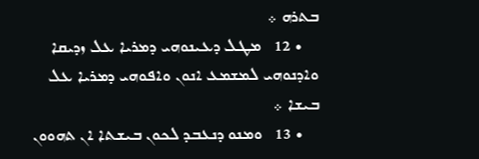ܒܬܪܗ ܀
    • 12   ܡܛܠ ܕܥܝܢܘܗܝ ܕܡܪܝܐ ܥܠ ܙܕܝܩܐ ܘܐܕܢܘܗܝ ܠܡܫܡܥ ܐܢܘܢ ܘܐܦܘܗܝ ܕܡܪܝܐ ܥܠ ܒܝܫܐ ܀
    • 13   ܘܡܢܘ ܕܢܥܒܕ ܠܟܘܢ ܒܝܫܬܐ ܐܢ ܬܗܘܘܢ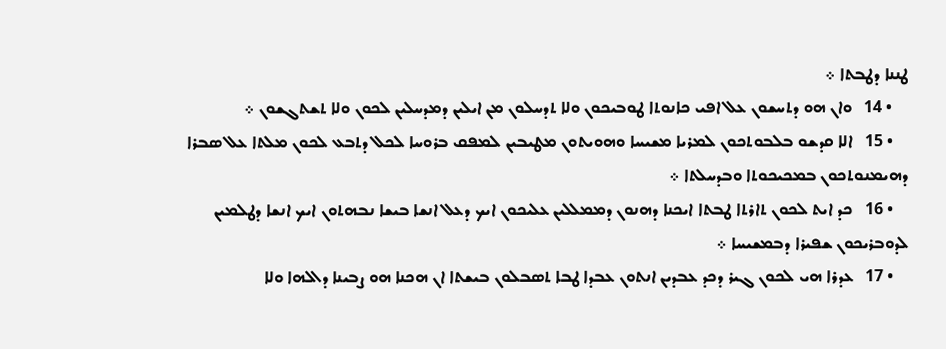ܛܢܢܐ ܕܛܒܬܐ ܀
    • 14   ܘܐܢ ܗܘ ܕܬܚܫܘܢ ܥܠ ܐܦܝ ܟܐܢܘܬܐ ܛܘܒܝܟܘܢ ܘܠܐ ܬܕܚܠܘܢ ܡܢ ܐܝܠܝܢ ܕܡܕܚܠܝܢ ܠܟܘܢ ܘܠܐ ܬܫܬܓܫܘܢ ܀
    • 15   ܐܠܐ ܩܕܫܘ ܒܠܒܘܬܟܘܢ ܠܡܪܝܐ ܡܫܝܚܐ ܘܗܘܝܬܘܢ ܡܛܝܒܝܢ ܠܡܦܩ ܒܪܘܚܐ ܠܟܠ ܕܬܒܥ ܠܟܘܢ ܡܠܬܐ ܥܠ ܤܒܪܐ ܕܗܝܡܢܘܬܟܘܢ ܒܡܟܝܟܘܬܐ ܘܒܕܚܠܬܐ ܀
    • 16   ܟܕ ܐܝܬ ܠܟܘܢ ܬܐܪܬܐ ܛܒܬܐ ܐܝܟܢܐ ܕܗܢܘܢ ܕܡܡܠܠܝܢ ܥܠܝܟܘܢ ܐܝܟ ܕܥܠ ܐܢܫܐ ܒܝܫܐ ܢܒܗܬܘܢ ܐܝܟ ܐܢܫܐ ܕܛܠܡܝܢ ܠܕܘܒܪܝܟܘܢ ܫܦܝܪܐ ܕܒܡܫܝܚܐ ܀
    • 17   ܥܕܪܐ ܗܝ ܠܟܘܢ ܓܝܪ ܕܟܕ ܥܒܕܝܢ ܐܢܬܘܢ ܥܒܕܐ ܛܒܐ ܬܤܒܠܘܢ ܒܝܫܬܐ ܐܢ ܗܟܢܐ ܗܘ ܨܒܝܢܐ ܕܐܠܗܐ ܘܠܐ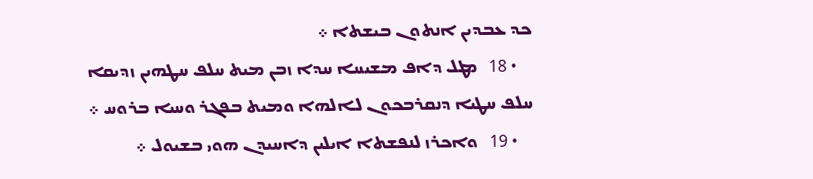ܟܕ ܥܒܕܝܢ ܐܢܬܘܢ ܒܝܫܬܐ ܀
    • 18   ܡܛܠ ܕܐܦ ܡܫܝܚܐ ܚܕܐ ܙܒܢ ܡܝܬ ܚܠܦ ܚܛܗܝܢ ܙܕܝܩܐ ܚܠܦ ܚܛܝܐ ܕܢܩܪܒܟܘܢ ܠܐܠܗܐ ܘܡܝܬ ܒܦܓܪ ܘܚܝܐ ܒܪܘܚ ܀
    • 19   ܘܐܟܪܙ ܠܢܦܫܬܐ ܐܝܠܝܢ ܕܐܚܝܕܢ ܗܘܝ ܒܫܝܘܠ ܀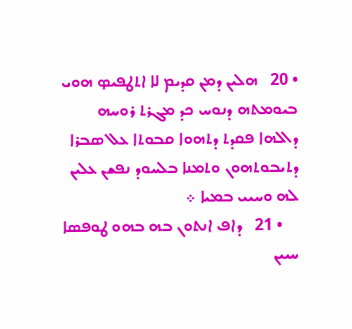• 20   ܗܠܝܢ ܕܡܢ ܩܕܝܡ ܠܐ ܐܬܛܦܝܤ ܗܘܝ ܒܝܘܡܬܗ ܕܢܘܚ ܟܕ ܡܓܪܬ ܪܘܚܗ ܕܐܠܗܐ ܦܩܕܬ ܕܬܗܘܐ ܩܒܘܬܐ ܥܠ ܤܒܪܐ ܕܬܝܒܘܬܗܘܢ ܘܬܡܢܐ ܒܠܚܘܕ ܢܦܫܢ ܥܠܝܢ ܠܗ ܘܚܝܝ ܒܡܝܐ ܀
    • 21   ܕܐܦ ܐܢܬܘܢ ܒܗ ܒܗܘ ܛܘܦܤܐ ܚܝܝܢ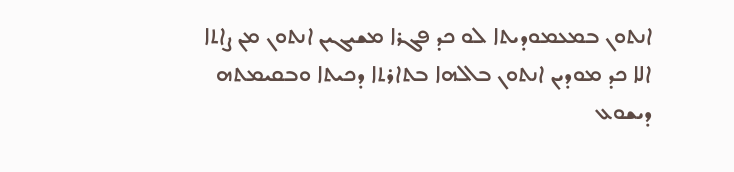ܐܢܬܘܢ ܒܡܥܡܘܕܝܬܐ ܠܘ ܟܕ ܦܓܪܐ ܡܫܝܓܝܢ ܐܢܬܘܢ ܡܢ ܨܐܬܐ ܐܠܐ ܟܕ ܡܘܕܝܢ ܐܢܬܘܢ ܒܐܠܗܐ ܒܬܐܪܬܐ ܕܟܝܬܐ ܘܒܩܝܡܬܗ ܕܝܫܘܥ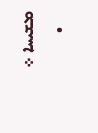ܡܫܝܚܐ ܀
    •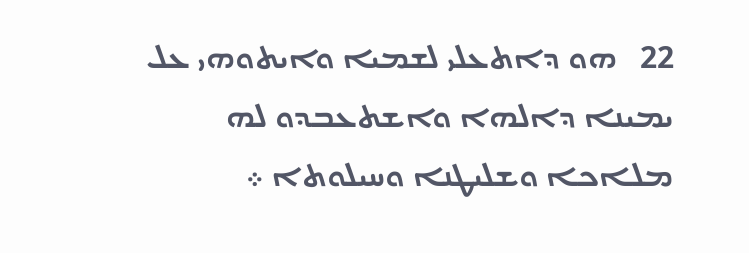22   ܗܘ ܕܐܬܥܠܝ ܠܫܡܝܐ ܘܐܝܬܘܗܝ ܥܠ ܝܡܝܢܐ ܕܐܠܗܐ ܘܐܫܬܥܒܕܘ ܠܗ ܡܠܐܟܐ ܘܫܠܝܛܢܐ ܘܚܝܠܘܬܐ ܀